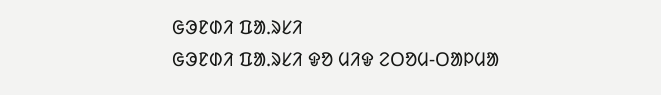ᱜᱳᱱᱰᱤ ᱯᱟᱹᱨᱥᱤ
ᱜᱳᱱᱰᱤ ᱯᱟᱹᱨᱥᱤ ᱫᱚ ᱢᱤᱫ ᱮᱛᱚᱢ-ᱛᱟᱞᱢᱟ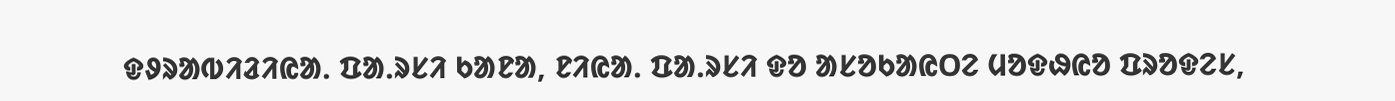ᱫᱽᱨᱟᱵᱤᱲᱤᱭᱟᱹ ᱯᱟᱹᱨᱥᱤ ᱠᱟᱱᱟ, ᱱᱤᱭᱟᱹ ᱯᱟᱹᱨᱥᱤ ᱫᱚ ᱟᱥᱚᱠᱟᱭᱛᱮ ᱢᱚᱫᱷᱭᱚ ᱯᱨᱚᱫᱮᱥ,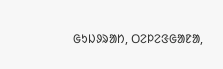ᱜᱩᱡᱽᱨᱟᱴ, ᱛᱮᱞᱮᱝᱜᱟᱱᱟ,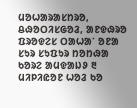ᱢᱚᱦᱟᱨᱟᱥᱴᱨᱚ, ᱪᱷᱚᱛᱤᱥᱜᱚᱲ, ᱟᱱᱫᱷᱨᱚ ᱯᱨᱚᱫᱮᱥ ᱛᱟᱦᱟᱸ ᱚᱱᱟ ᱥᱩᱨ ᱥᱩᱯᱩᱨ ᱴᱚᱴᱷᱟ ᱠᱚᱨᱮ ᱟᱢᱫᱟᱡᱽ ᱓ ᱢᱤᱞᱤᱭᱚᱱ ᱦᱚᱲ ᱠᱚ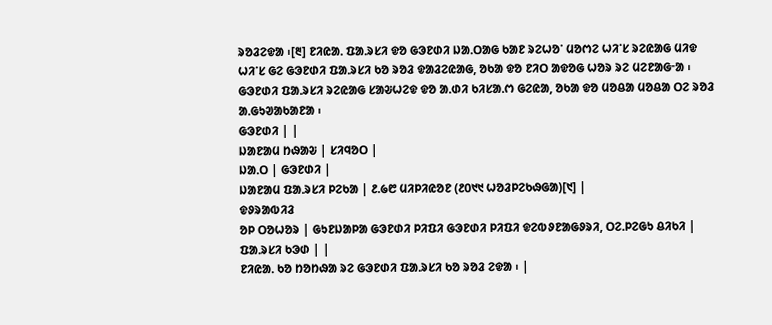ᱨᱚᱲᱮᱫᱟ ᱾[᱓] ᱱᱤᱭᱟᱹ ᱯᱟᱹᱨᱥᱤ ᱫᱚ ᱜᱳᱱᱰᱤ ᱡᱟᱹᱛᱟᱜ ᱠᱟᱱ ᱨᱮᱦᱚᱸ ᱢᱚᱬᱮ ᱦᱤᱸᱥ ᱨᱮᱭᱟᱜ ᱢᱤᱫ ᱦᱤᱸᱥ ᱜᱮ ᱜᱳᱱᱰᱤ ᱯᱟᱹᱨᱥᱤ ᱠᱚ ᱨᱚᱲ ᱫᱟᱲᱮᱭᱟᱜ, ᱚᱠᱟ ᱫᱚ ᱱᱤᱛ ᱟᱫᱚᱜ ᱦᱚᱨ ᱨᱮ ᱢᱮᱱᱟᱜᱼᱟ ᱾ ᱜᱳᱱᱰᱤ ᱯᱟᱹᱨᱥᱤ ᱨᱮᱭᱟᱜ ᱥᱟᱶᱦᱮᱫ ᱫᱚ ᱟᱹᱰᱤ ᱠᱤᱥᱟᱹᱬ ᱜᱮᱭᱟ, ᱚᱠᱟ ᱫᱚ ᱢᱚᱪᱟ ᱢᱚᱪᱟ ᱛᱮ ᱨᱚᱲ ᱟᱹᱜᱩᱣᱟᱠᱟᱱᱟ ᱾
ᱜᱳᱱᱰᱤ | |
ᱡᱟᱱᱟᱢ ᱴᱷᱟᱶ | ᱥᱤᱧᱚᱛ |
ᱡᱟᱹᱛ | ᱜᱳᱱᱰᱤ |
ᱡᱟᱱᱟᱢ ᱯᱟᱹᱨᱥᱤ ᱞᱮᱠᱟ | ᱒.᱙᱘ ᱢᱤᱞᱤᱭᱚᱱ (᱒᱐᱑᱑ ᱦᱚᱲᱞᱮᱠᱷᱜᱟ)[᱑] |
ᱫᱽᱨᱟᱵᱤᱲ
ᱚᱞ ᱛᱚᱦᱚᱨ | ᱜᱩᱱᱡᱟᱞᱟ ᱜᱳᱱᱰᱤ ᱞᱤᱯᱤ ᱜᱳᱱᱰᱤ ᱞᱤᱯᱤ ᱫᱮᱵᱽᱱᱟᱜᱽᱨᱤ, ᱛᱮᱹᱞᱮᱜᱩ ᱪᱤᱠᱤ |
ᱯᱟᱹᱨᱥᱤ ᱠᱳᱰ | |
ᱱᱤᱭᱟᱹ ᱠᱚ ᱴᱚᱴᱷᱟ ᱨᱮ ᱜᱳᱱᱰᱤ ᱯᱟᱹᱨᱥᱤ ᱠᱚ ᱨᱚᱲ ᱮᱫᱟ ᱾ |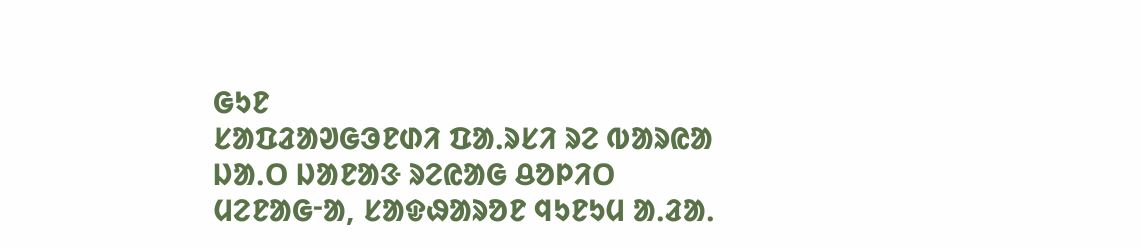ᱜᱩᱱ
ᱥᱟᱯᱲᱟᱣᱜᱳᱱᱰᱤ ᱯᱟᱹᱨᱥᱤ ᱨᱮ ᱵᱟᱨᱭᱟ ᱡᱟᱹᱛ ᱡᱟᱱᱟᱝ ᱨᱮᱭᱟᱜ ᱪᱚᱞᱤᱛ ᱢᱮᱱᱟᱜᱼᱟ, ᱥᱟᱫᱷᱟᱨᱚᱱ ᱧᱩᱱᱩᱢ ᱟᱹᱲᱟᱹ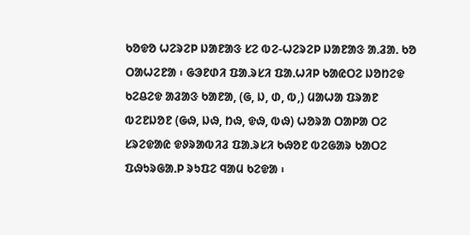ᱠᱚᱫᱚ ᱦᱮᱨᱮᱞ ᱡᱟᱱᱟᱝ ᱥᱮ ᱵᱮ-ᱦᱮᱨᱮᱞ ᱡᱟᱱᱟᱝ ᱟᱹᱲᱟᱹ ᱠᱚ ᱛᱟᱦᱮᱱᱟ ᱾ ᱜᱳᱱᱰᱤ ᱯᱟᱹᱨᱥᱤ ᱯᱟᱹᱦᱤᱞ ᱠᱟᱭᱛᱮ ᱡᱚᱴᱮᱫ ᱠᱮᱪᱮᱫ ᱟᱲᱟᱝ ᱠᱟᱱᱟ, (ᱜ, ᱡ, ᱰ, ᱵ,) ᱢᱟᱦᱟ ᱯᱨᱟᱱ ᱵᱮᱱᱡᱚᱱ (ᱜᱷ, ᱡᱷ, ᱴᱷ, ᱫᱷ, ᱵᱷ) ᱦᱚᱨᱟ ᱛᱟᱞᱟ ᱛᱮ ᱥᱨᱮᱫᱟᱭ ᱫᱽᱨᱟᱵᱤᱲ ᱯᱟᱹᱨᱥᱤ ᱠᱷᱚᱱ ᱵᱮᱜᱟᱨ ᱠᱟᱛᱮ ᱯᱷᱩᱨᱜᱟᱹᱞ ᱨᱩᱯᱮ ᱧᱟᱢ ᱠᱮᱫᱟ ᱾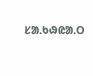ᱥᱟᱹᱠᱷᱭᱟᱹᱛ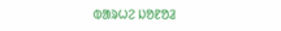ᱵᱟᱨᱦᱮ ᱡᱚᱱᱚᱲ